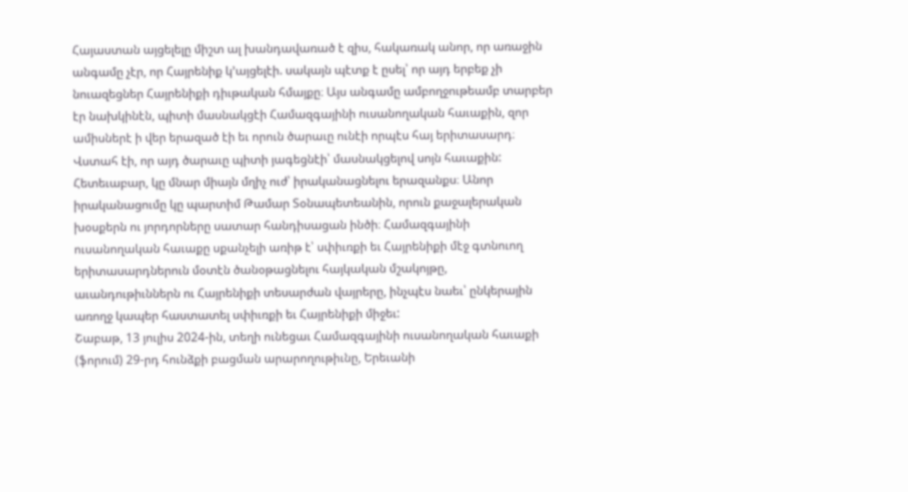Հայաստան այցելելը միշտ ալ խանդավառած է զիս, հակառակ անոր, որ առաջին անգամը չէր, որ Հայրենիք կ՚այցելէի. սակայն պէտք է ըսել՝ որ այդ երբեք չի նուազեցներ Հայրենիքի դիւթական հմայքը։ Այս անգամը ամբողջութեամբ տարբեր էր նախկինէն, պիտի մասնակցէի Համազգայինի ուսանողական հաւաքին, զոր ամիսներէ ի վեր երազած էի եւ որուն ծարաւը ունէի որպէս հայ երիտասարդ։ Վստահ էի, որ այդ ծարաւը պիտի յագեցնէի՝ մասնակցելով սոյն հաւաքին: Հետեւաբար, կը մնար միայն մղիչ ուժ՝ իրականացնելու երազանքս։ Անոր իրականացումը կը պարտիմ Թամար Տօնապետեանին, որուն քաջալերական խօսքերն ու յորդորները սատար հանդիսացան ինծի։ Համազգայինի ուսանողական հաւաքը սքանչելի առիթ է՝ սփիւռքի եւ Հայրենիքի մէջ գտնուող երիտասարդներուն մօտէն ծանօթացնելու հայկական մշակոյթը, աւանդութիւններն ու Հայրենիքի տեսարժան վայրերը, ինչպէս նաեւ՝ ընկերային առողջ կապեր հաստատել սփիւռքի եւ Հայրենիքի միջեւ:
Շաբաթ, 13 յուլիս 2024-ին, տեղի ունեցաւ Համազգայինի ուսանողական հաւաքի (ֆորում) 29-րդ հունձքի բացման արարողութիւնը, Երեւանի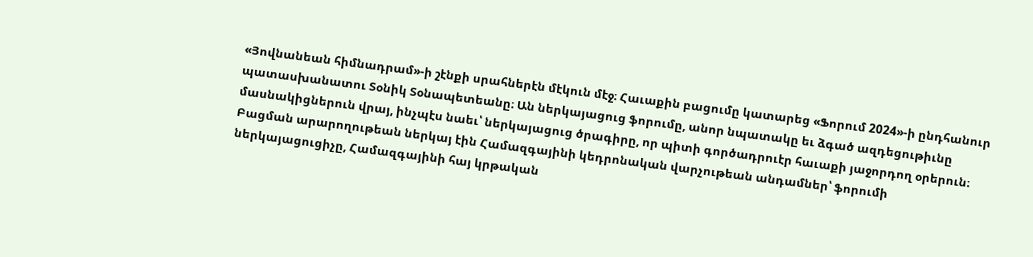«Յովնանեան հիմնադրամ»-ի շէնքի սրահներէն մէկուն մէջ։ Հաւաքին բացումը կատարեց «Ֆորում 2024»-ի ընդհանուր պատասխանատու Տօնիկ Տօնապետեանը։ Ան ներկայացուց ֆորումը, անոր նպատակը եւ ձգած ազդեցութիւնը մասնակիցներուն վրայ, ինչպէս նաեւ՝ ներկայացուց ծրագիրը, որ պիտի գործադրուէր հաւաքի յաջորդող օրերուն։ Բացման արարողութեան ներկայ էին Համազգայինի կեդրոնական վարչութեան անդամներ՝ ֆորումի ներկայացուցիչը, Համազգայինի հայ կրթական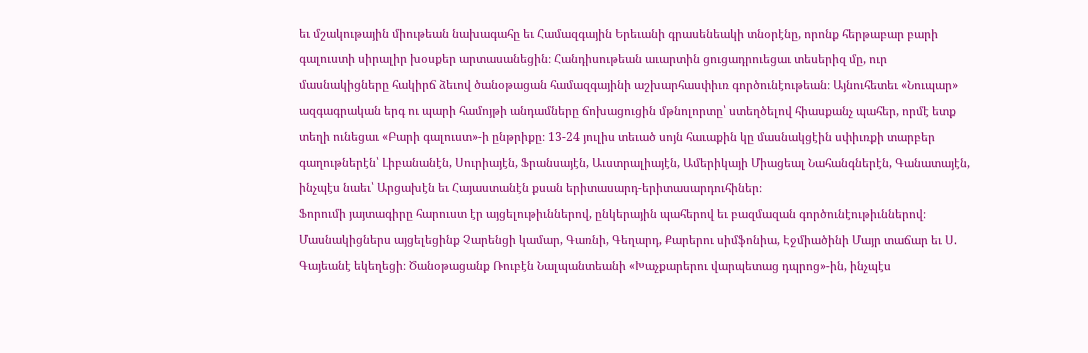եւ մշակութային միութեան նախագահը եւ Համազգային Երեւանի գրասենեակի տնօրէնը, որոնք հերթաբար բարի գալուստի սիրալիր խօսքեր արտասանեցին։ Հանդիսութեան աւարտին ցուցադրուեցաւ տեսերիզ մը, ուր մասնակիցները հակիրճ ձեւով ծանօթացան համազգայինի աշխարհասփիւռ գործունէութեան։ Այնուհետեւ «Նուպար» ազգագրական երգ ու պարի համոյթի անդամները ճոխացուցին մթնոլորտը՝ ստեղծելով հիասքանչ պահեր, որմէ ետք տեղի ունեցաւ «Բարի գալուստ»-ի ընթրիքը։ 13-24 յուլիս տեւած սոյն հաւաքին կը մասնակցէին սփիւռքի տարբեր գաղութներէն՝ Լիբանանէն, Սուրիայէն, Ֆրանսայէն, Աւստրալիայէն, Ամերիկայի Միացեալ Նահանգներէն, Գանատայէն, ինչպէս նաեւ՝ Արցախէն եւ Հայաստանէն քսան երիտասարդ-երիտասարդուհիներ։
Ֆորումի յայտագիրը հարուստ էր այցելութիւններով, ընկերային պահերով եւ բազմազան գործունէութիւններով։ Մասնակիցներս այցելեցինք Չարենցի կամար, Գառնի, Գեղարդ, Քարերու սիմֆոնիա, Էջմիածինի Մայր տաճար եւ Ս. Գայեանէ եկեղեցի։ Ծանօթացանք Ռուբէն Նալպանտեանի «Խաչքարերու վարպետաց դպրոց»-ին, ինչպէս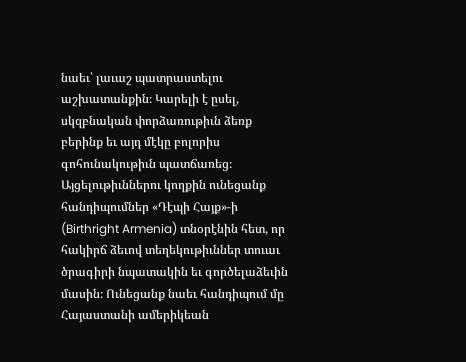նաեւ՝ լաւաշ պատրաստելու աշխատանքին։ Կարելի է ըսել, սկզբնական փորձառութիւն ձեռք բերինք եւ այդ մէկը բոլորիս գոհունակութիւն պատճառեց։
Այցելութիւններու կողքին ունեցանք հանդիպումներ «Դէպի Հայք»-ի (Birthright Armenia) տնօրէնին հետ, որ հակիրճ ձեւով տեղեկութիւններ տուաւ ծրագիրի նպատակին եւ գործելաձեւին մասին։ Ունեցանք նաեւ հանդիպում մը Հայաստանի ամերիկեան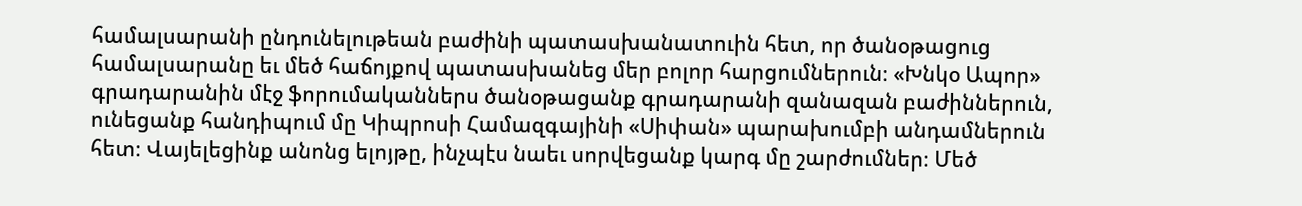համալսարանի ընդունելութեան բաժինի պատասխանատուին հետ, որ ծանօթացուց համալսարանը եւ մեծ հաճոյքով պատասխանեց մեր բոլոր հարցումներուն։ «Խնկօ Ապոր» գրադարանին մէջ ֆորումականներս ծանօթացանք գրադարանի զանազան բաժիններուն, ունեցանք հանդիպում մը Կիպրոսի Համազգայինի «Սիփան» պարախումբի անդամներուն հետ։ Վայելեցինք անոնց ելոյթը, ինչպէս նաեւ սորվեցանք կարգ մը շարժումներ։ Մեծ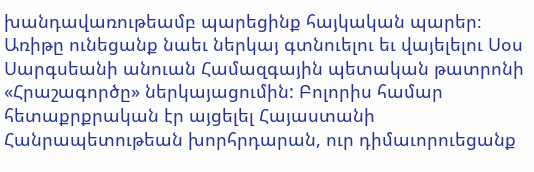խանդավառութեամբ պարեցինք հայկական պարեր։ Առիթը ունեցանք նաեւ ներկայ գտնուելու եւ վայելելու Սօս Սարգսեանի անուան Համազգային պետական թատրոնի «Հրաշագործը» ներկայացումին: Բոլորիս համար հետաքրքրական էր այցելել Հայաստանի Հանրապետութեան խորհրդարան, ուր դիմաւորուեցանք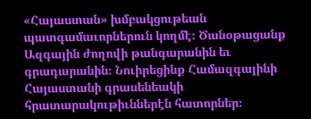«Հայաստան» խմբակցութեան պատգամաւորներուն կողմէ։ Ծանօթացանք Ազգային ժողովի թանգարանին եւ գրադարանին։ Նուիրեցինք Համազգայինի Հայաստանի գրասենեակի հրատարակութիւններէն հատորներ։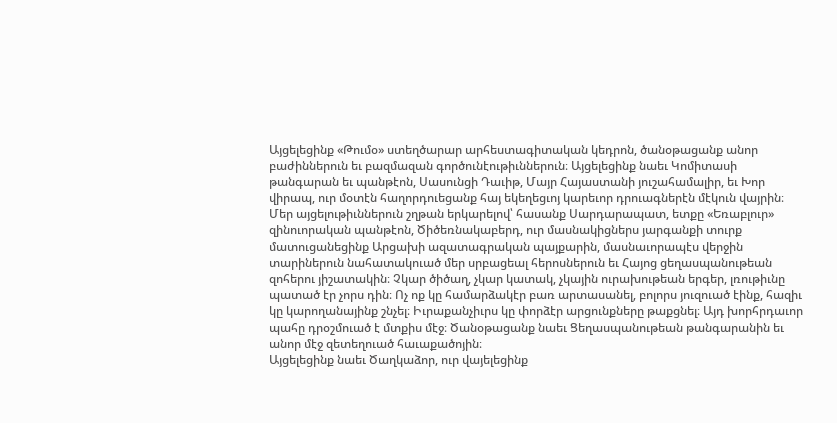Այցելեցինք «Թումօ» ստեղծարար արհեստագիտական կեդրոն, ծանօթացանք անոր բաժիններուն եւ բազմազան գործունէութիւններուն։ Այցելեցինք նաեւ Կոմիտասի թանգարան եւ պանթէոն, Սասունցի Դաւիթ, Մայր Հայաստանի յուշահամալիր, եւ Խոր վիրապ, ուր մօտէն հաղորդուեցանք հայ եկեղեցւոյ կարեւոր դրուագներէն մէկուն վայրին։
Մեր այցելութիւններուն շղթան երկարելով՝ հասանք Սարդարապատ, ետքը «Եռաբլուր» զինուորական պանթէոն, Ծիծեռնակաբերդ, ուր մասնակիցներս յարգանքի տուրք մատուցանեցինք Արցախի ազատագրական պայքարին, մասնաւորապէս վերջին տարիներուն նահատակուած մեր սրբացեալ հերոսներուն եւ Հայոց ցեղասպանութեան զոհերու յիշատակին։ Չկար ծիծաղ, չկար կատակ, չկային ուրախութեան երգեր, լռութիւնը պատած էր չորս դին։ Ոչ ոք կը համարձակէր բառ արտասանել, բոլորս յուզուած էինք, հազիւ կը կարողանայինք շնչել։ Իւրաքանչիւրս կը փորձէր արցունքները թաքցնել։ Այդ խորհրդաւոր պահը դրօշմուած է մտքիս մէջ։ Ծանօթացանք նաեւ Ցեղասպանութեան թանգարանին եւ անոր մէջ զետեղուած հաւաքածոյին։
Այցելեցինք նաեւ Ծաղկաձոր, ուր վայելեցինք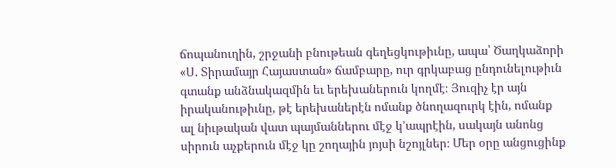ճոպանուղին, շրջանի բնութեան գեղեցկութիւնը, ապա՝ Ծաղկաձորի «Ս. Տիրամայր Հայաստան» ճամբարը, ուր գրկաբաց ընդունելութիւն գտանք անձնակազմին եւ երեխաներուն կողմէ։ Յուզիչ էր այն իրականութիւնը, թէ երեխաներէն ոմանք ծնողազուրկ էին, ոմանք ալ նիւթական վատ պայմաններու մէջ կ՚ապրէին, սակայն անոնց սիրուն աչքերուն մէջ կը շողային յոյսի նշոյլներ։ Մեր օրը անցուցինք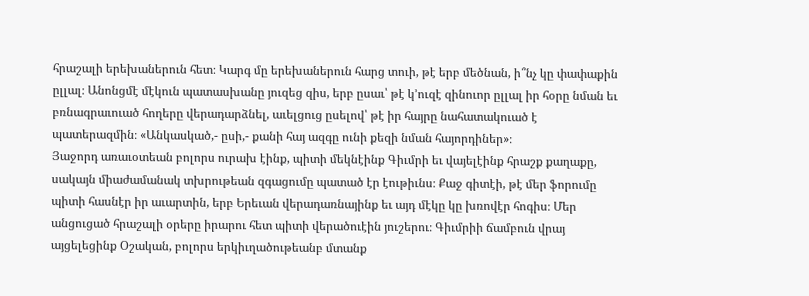հրաշալի երեխաներուն հետ։ Կարգ մը երեխաներուն հարց տուի, թէ երբ մեծնան, ի՞նչ կը փափաքին ըլլալ։ Անոնցմէ մէկուն պատասխանը յուզեց զիս, երբ ըսաւ՝ թէ կ՚ուզէ զինուոր ըլլալ իր հօրը նման եւ բռնագրաւուած հողերը վերադարձնել, աւելցուց ըսելով՝ թէ իր հայրը նահատակուած է պատերազմին։ «Անկասկած,- ըսի,- քանի հայ ազգը ունի քեզի նման հայորդիներ»։
Յաջորդ առաւօտեան բոլորս ուրախ էինք, պիտի մեկնէինք Գիւմրի եւ վայելէինք հրաշք քաղաքը, սակայն միաժամանակ տխրութեան զգացումը պատած էր էութիւնս։ Քաջ գիտէի, թէ մեր ֆորումը պիտի հասնէր իր աւարտին, երբ Երեւան վերադառնայինք եւ այդ մէկը կը խռովէր հոգիս։ Մեր անցուցած հրաշալի օրերը իրարու հետ պիտի վերածուէին յուշերու։ Գիւմրիի ճամբուն վրայ այցելեցինք Օշական, բոլորս երկիւղածութեանբ մտանք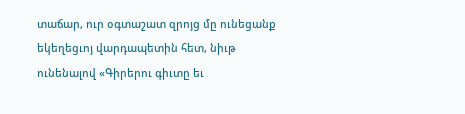տաճար, ուր օգտաշատ զրոյց մը ունեցանք եկեղեցւոյ վարդապետին հետ, նիւթ ունենալով «Գիրերու գիւտը եւ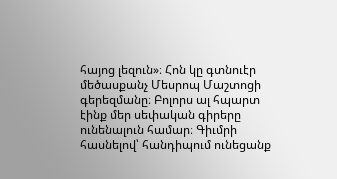հայոց լեզուն»։ Հոն կը գտնուէր մեծասքանչ Մեսրոպ Մաշտոցի գերեզմանը։ Բոլորս ալ հպարտ էինք մեր սեփական գիրերը ունենալուն համար։ Գիւմրի հասնելով՝ հանդիպում ունեցանք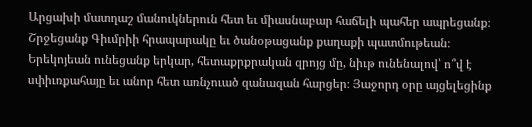Արցախի մատղաշ մանուկներուն հետ եւ միասնաբար հաճելի պահեր ապրեցանք։ Շրջեցանք Գիւմրիի հրապարակը եւ ծանօթացանք քաղաքի պատմութեան։
Երեկոյեան ունեցանք երկար, հետաքրքրական զրոյց մը, նիւթ ունենալով՝ ո՞վ է սփիւռքահայը եւ անոր հետ առնչուած զանազան հարցեր։ Յաջորդ օրը այցելեցինք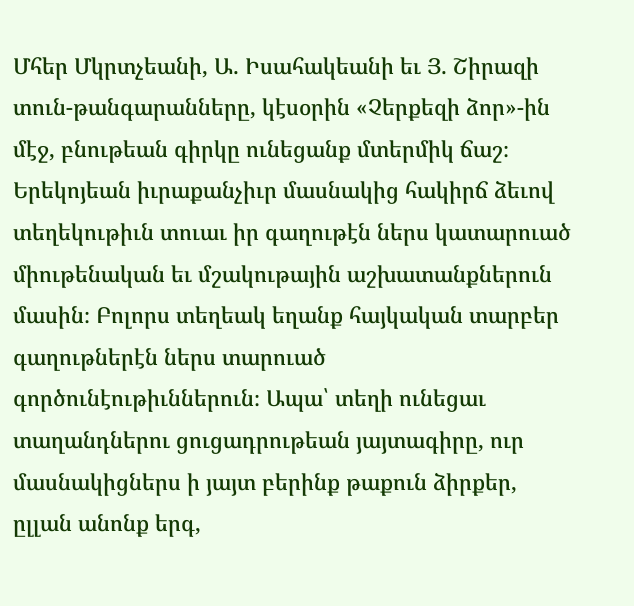Մհեր Մկրտչեանի, Ա. Իսահակեանի եւ Յ. Շիրազի տուն-թանգարանները, կէսօրին «Չերքեզի ձոր»-ին մէջ, բնութեան գիրկը ունեցանք մտերմիկ ճաշ։ Երեկոյեան իւրաքանչիւր մասնակից հակիրճ ձեւով տեղեկութիւն տուաւ իր գաղութէն ներս կատարուած միութենական եւ մշակութային աշխատանքներուն մասին։ Բոլորս տեղեակ եղանք հայկական տարբեր գաղութներէն ներս տարուած գործունէութիւններուն։ Ապա՝ տեղի ունեցաւ տաղանդներու ցուցադրութեան յայտագիրը, ուր մասնակիցներս ի յայտ բերինք թաքուն ձիրքեր, ըլլան անոնք երգ,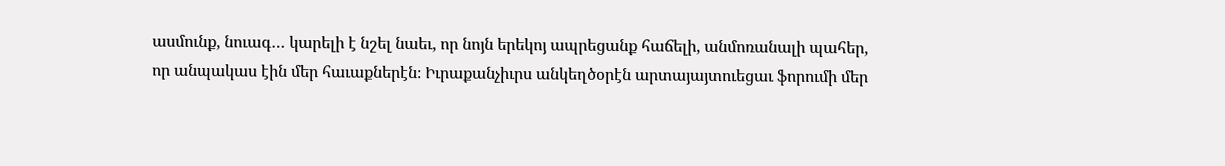ասմունք, նուագ… կարելի է նշել նաեւ, որ նոյն երեկոյ ապրեցանք հաճելի, անմոռանալի պահեր, որ անպակաս էին մեր հաւաքներէն։ Իւրաքանչիւրս անկեղծօրէն արտայայտուեցաւ ֆորումի մեր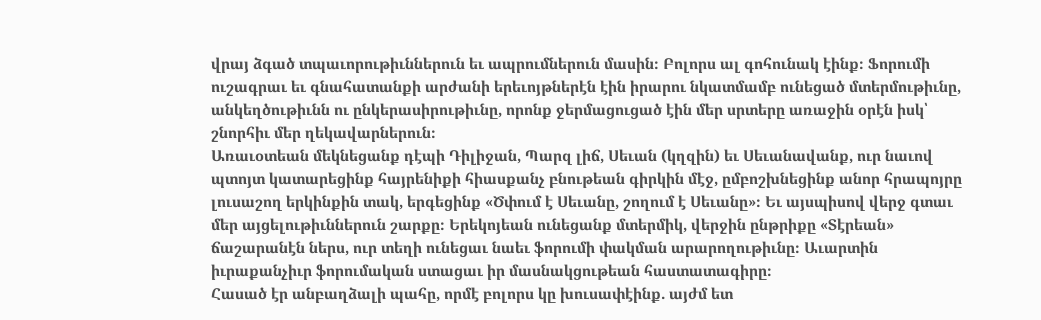վրայ ձգած տպաւորութիւններուն եւ ապրումներուն մասին։ Բոլորս ալ գոհունակ էինք։ Ֆորումի ուշագրաւ եւ գնահատանքի արժանի երեւոյթներէն էին իրարու նկատմամբ ունեցած մտերմութիւնը, անկեղծութիւնն ու ընկերասիրութիւնը, որոնք ջերմացուցած էին մեր սրտերը առաջին օրէն իսկ՝ շնորհիւ մեր ղեկավարներուն։
Առաւօտեան մեկնեցանք դէպի Դիլիջան, Պարզ լիճ, Սեւան (կղզին) եւ Սեւանավանք, ուր նաւով պտոյտ կատարեցինք հայրենիքի հիասքանչ բնութեան գիրկին մէջ, ըմբոշխնեցինք անոր հրապոյրը լուսաշող երկինքին տակ, երգեցինք «Ծփում է Սեւանը, շողում է Սեւանը»։ Եւ այսպիսով վերջ գտաւ մեր այցելութիւններուն շարքը։ Երեկոյեան ունեցանք մտերմիկ, վերջին ընթրիքը «Տէրեան» ճաշարանէն ներս, ուր տեղի ունեցաւ նաեւ ֆորումի փակման արարողութիւնը։ Աւարտին իւրաքանչիւր ֆորումական ստացաւ իր մասնակցութեան հաստատագիրը։
Հասած էր անբաղձալի պահը, որմէ բոլորս կը խուսափէինք. այժմ ետ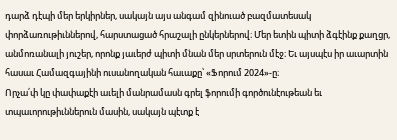դարձ դէպի մեր երկիրներ, սակայն այս անգամ զինուած բազմատեսակ փորձառութիւններով, հարստացած հրաշալի ընկերներով։ Մեր ետին պիտի ձգէինք քաղցր, անմոռանալի յուշեր, որոնք յաւերժ պիտի մնան մեր սրտերուն մէջ։ Եւ այսպէս իր աւարտին հասաւ Համազգայինի ուսանողական հաւաքը՝ «Ֆորում 2024»-ը։
Որչա՛փ կը փափաքէի աւելի մանրամասն գրել ֆորումի գործունէութեան եւ տպաւորութիւններուն մասին, սակայն պէտք է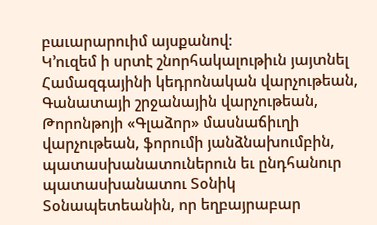բաւարարուիմ այսքանով։
Կ՚ուզեմ ի սրտէ շնորհակալութիւն յայտնել Համազգայինի կեդրոնական վարչութեան, Գանատայի շրջանային վարչութեան, Թորոնթոյի «Գլաձոր» մասնաճիւղի վարչութեան, ֆորումի յանձնախումբին, պատասխանատուներուն եւ ընդհանուր պատասխանատու Տօնիկ Տօնապետեանին, որ եղբայրաբար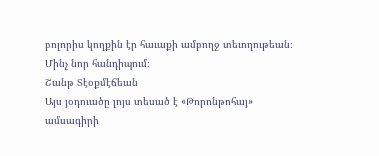բոլորիս կողքին էր հաւաքի ամբողջ տեւողութեան։
Մինչ նոր հանդիպում։
Շանթ Տէօքմէճեան
Այս յօդուածը լոյս տեսած է «Թորոնթոհայ» ամսագիրի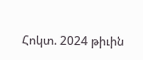Հոկտ. 2024 թիւին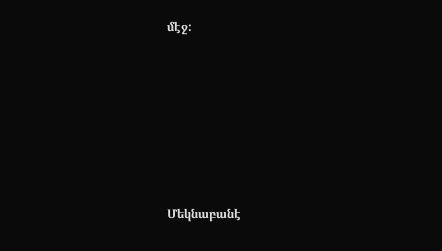մէջ:








Մեկնաբանէ